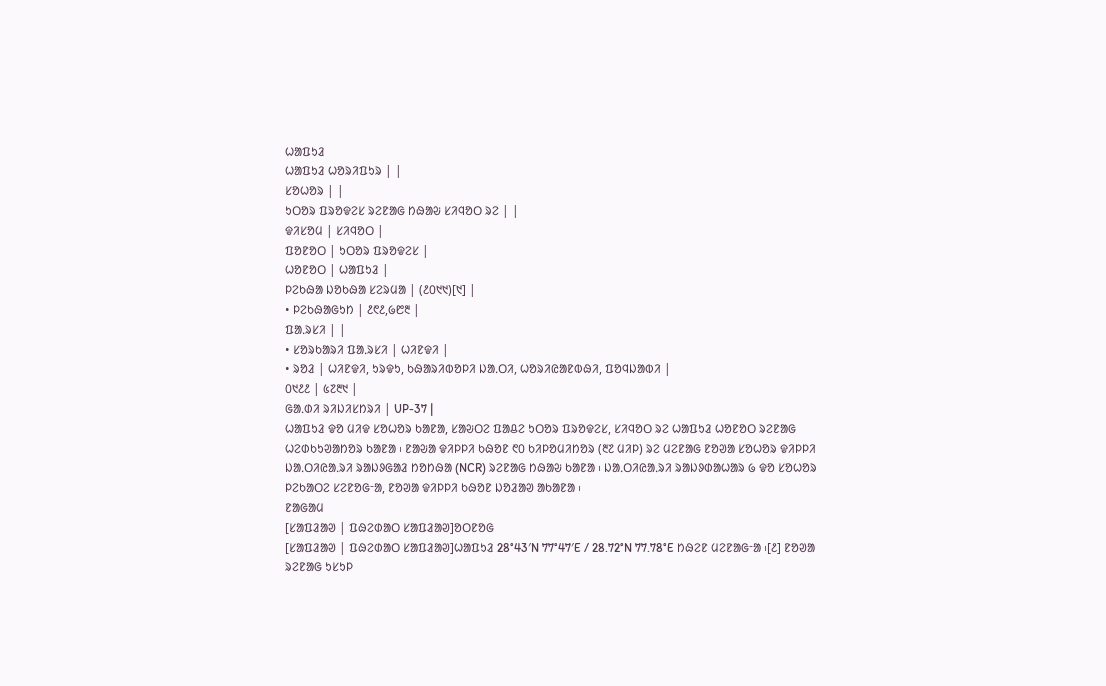ᱦᱟᱯᱩᱲ
ᱦᱟᱯᱩᱲ ᱦᱚᱨᱤᱯᱩᱨ | |
ᱥᱚᱦᱚᱨ | |
ᱩᱛᱚᱨ ᱯᱨᱚᱫᱮᱥ ᱨᱮᱱᱟᱜ ᱴᱷᱟᱶ ᱥᱤᱧᱚᱛ ᱨᱮ | |
ᱫᱤᱥᱚᱢ | ᱥᱤᱧᱚᱛ |
ᱯᱚᱱᱚᱛ | ᱩᱛᱚᱨ ᱯᱨᱚᱫᱮᱥ |
ᱦᱚᱱᱚᱛ | ᱦᱟᱯᱩᱲ |
ᱞᱮᱠᱷᱟ ᱡᱚᱠᱷᱟ ᱥᱮᱨᱢᱟ | (᱒᱐᱑᱑)[᱑] |
• ᱞᱮᱠᱷᱟᱜᱩᱴ | ᱒᱖᱒,᱙᱘᱓ |
ᱯᱟᱹᱨᱥᱤ | |
• ᱥᱚᱨᱠᱟᱨᱤ ᱯᱟᱹᱨᱥᱤ | ᱦᱤᱱᱫᱤ |
• ᱨᱚᱲ | ᱦᱤᱱᱫᱤ, ᱩᱨᱫᱩ, ᱠᱷᱟᱨᱤᱵᱚᱞᱤ ᱡᱟᱹᱛᱤ, ᱦᱚᱨᱤᱭᱟᱱᱵᱷᱤ, ᱯᱚᱧᱡᱟᱵᱤ |
᱐᱑᱒᱒ | ᱕᱗᱓᱑ |
ᱜᱟᱹᱰᱤ ᱨᱤᱡᱤᱥᱴᱨᱤ | UP-37 |
ᱦᱟᱯᱩᱲ ᱫᱚ ᱢᱤᱫ ᱥᱚᱦᱚᱨ ᱠᱟᱱᱟ, ᱥᱟᱶᱛᱮ ᱯᱟᱪᱮ ᱩᱛᱚᱨ ᱯᱨᱚᱫᱮᱥ, ᱥᱤᱧᱚᱛ ᱨᱮ ᱦᱟᱯᱩᱲ ᱦᱚᱱᱚᱛ ᱨᱮᱱᱟᱜ ᱦᱮᱰᱠᱩᱣᱟᱴᱚᱨ ᱠᱟᱱᱟ ᱾ ᱱᱟᱶᱟ ᱫᱤᱞᱞᱤ ᱠᱷᱚᱱ ᱖᱐ ᱠᱤᱞᱚᱢᱤᱴᱚᱨ (᱓᱗ ᱢᱤᱞ) ᱨᱮ ᱢᱮᱱᱟᱜ ᱱᱚᱣᱟ ᱥᱚᱦᱚᱨ ᱫᱤᱞᱞᱤ ᱡᱟᱹᱛᱤᱭᱟᱹᱨᱤ ᱨᱟᱡᱽᱜᱟᱲ ᱴᱚᱴᱷᱟ (NCR) ᱨᱮᱱᱟᱜ ᱴᱷᱟᱶ ᱠᱟᱱᱟ ᱾ ᱡᱟᱹᱛᱤᱭᱟᱹᱨᱤ ᱨᱟᱡᱽᱰᱟᱦᱟᱨ ᱙ ᱫᱚ ᱥᱚᱦᱚᱨ ᱞᱮᱠᱟᱛᱮ ᱥᱮᱱᱚᱜᱼᱟ, ᱱᱚᱣᱟ ᱫᱤᱞᱞᱤ ᱠᱷᱚᱱ ᱡᱚᱲᱟᱣ ᱟᱠᱟᱱᱟ ᱾
ᱱᱟᱜᱟᱢ
[ᱥᱟᱯᱲᱟᱣ | ᱯᱷᱮᱰᱟᱛ ᱥᱟᱯᱲᱟᱣ]ᱚᱛᱱᱚᱜ
[ᱥᱟᱯᱲᱟᱣ | ᱯᱷᱮᱰᱟᱛ ᱥᱟᱯᱲᱟᱣ]ᱦᱟᱯᱩᱲ 28°43′N 77°47′E / 28.72°N 77.78°E ᱴᱷᱮᱱ ᱢᱮᱱᱟᱜᱼᱟ ᱾[᱒] ᱱᱚᱣᱟ ᱨᱮᱱᱟᱜ ᱩᱥᱩᱞ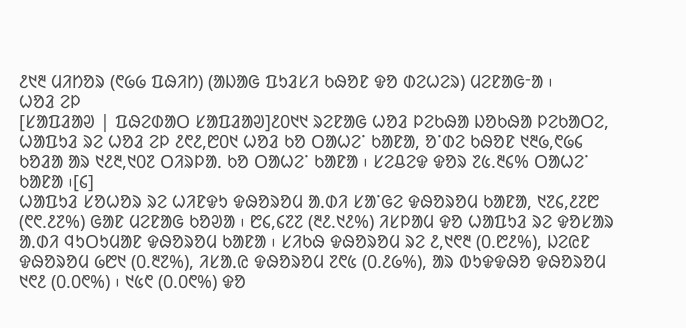᱒᱑᱓ ᱢᱤᱴᱚᱨ (᱖᱙᱙ ᱯᱷᱤᱴ) (ᱟᱡᱟᱜ ᱯᱩᱲᱥᱤ ᱠᱷᱚᱱ ᱫᱚ ᱰᱮᱦᱮᱨ) ᱢᱮᱱᱟᱜᱼᱟ ᱾
ᱦᱚᱲ ᱮᱞ
[ᱥᱟᱯᱲᱟᱣ | ᱯᱷᱮᱰᱟᱛ ᱥᱟᱯᱲᱟᱣ]᱒᱐᱑᱑ ᱨᱮᱱᱟᱜ ᱦᱚᱲ ᱞᱮᱠᱷᱟ ᱡᱚᱠᱷᱟ ᱞᱮᱠᱟᱛᱮ, ᱦᱟᱯᱩᱲ ᱨᱮ ᱦᱚᱲ ᱮᱞ ᱒᱖᱒,᱘᱐᱑ ᱦᱚᱲ ᱠᱚ ᱛᱟᱦᱮᱸ ᱠᱟᱱᱟ, ᱚᱸᱰᱮ ᱠᱷᱚᱱ ᱑᱓᱙,᱖᱙᱔ ᱠᱚᱲᱟ ᱟᱨ ᱑᱒᱓,᱑᱐᱗ ᱛᱤᱨᱞᱟᱹ ᱠᱚ ᱛᱟᱦᱮᱸ ᱠᱟᱱᱟ ᱾ ᱥᱮᱪᱮᱫ ᱫᱚᱨ ᱗᱕.᱓᱔% ᱛᱟᱦᱮᱸ ᱠᱟᱱᱟ ᱾[᱔]
ᱦᱟᱯᱩᱲ ᱥᱚᱦᱚᱨ ᱨᱮ ᱦᱤᱱᱫᱩ ᱫᱷᱚᱨᱚᱢ ᱟᱹᱰᱤ ᱥᱟᱸᱜᱮ ᱫᱷᱚᱨᱚᱢ ᱠᱟᱱᱟ, ᱑᱗᱔,᱒᱗᱘ (᱖᱖.᱒᱗%) ᱜᱟᱱ ᱢᱮᱱᱟᱜ ᱠᱚᱣᱟ ᱾ ᱘᱔,᱔᱗᱗ (᱓᱒.᱑᱒%) ᱤᱥᱞᱟᱢ ᱫᱚ ᱦᱟᱯᱩᱲ ᱨᱮ ᱫᱚᱥᱟᱨ ᱟᱹᱰᱤ ᱧᱩᱛᱩᱢᱟᱱ ᱫᱷᱚᱨᱚᱢ ᱠᱟᱱᱟ ᱾ ᱥᱤᱠᱷ ᱫᱷᱚᱨᱚᱢ ᱨᱮ ᱒,᱑᱖᱓ (᱐.᱘᱒%), ᱡᱮᱭᱱ ᱫᱷᱚᱨᱚᱢ ᱙᱘᱑ (᱐.᱓᱗%), ᱤᱥᱟᱹᱭ ᱫᱷᱚᱨᱚᱢ ᱗᱖᱕ (᱐.᱒᱙%), ᱟᱨ ᱵᱩᱫᱫᱷᱚ ᱫᱷᱚᱨᱚᱢ ᱑᱖᱒ (᱐.᱐᱖%) ᱾ ᱑᱕᱖ (᱐.᱐᱖%) ᱫᱚ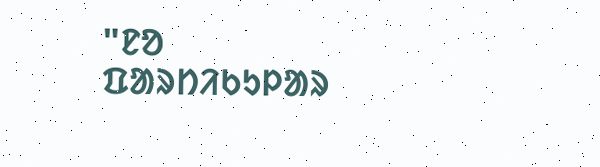"ᱱᱚ ᱯᱟᱨᱴᱤᱠᱩᱞᱟᱨ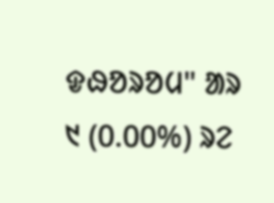ᱫᱷᱚᱨᱚᱢ" ᱟᱨ ᱑ (᱐.᱐᱐%) ᱨᱮ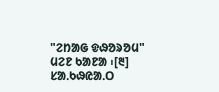"ᱮᱴᱟᱜ ᱫᱷᱚᱨᱚᱢ" ᱢᱮᱱ ᱠᱟᱱᱟ ᱾[᱓]
ᱥᱟᱹᱠᱷᱭᱟᱹᱛ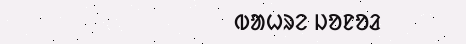ᱵᱟᱦᱨᱮ ᱡᱚᱱᱚᱲ